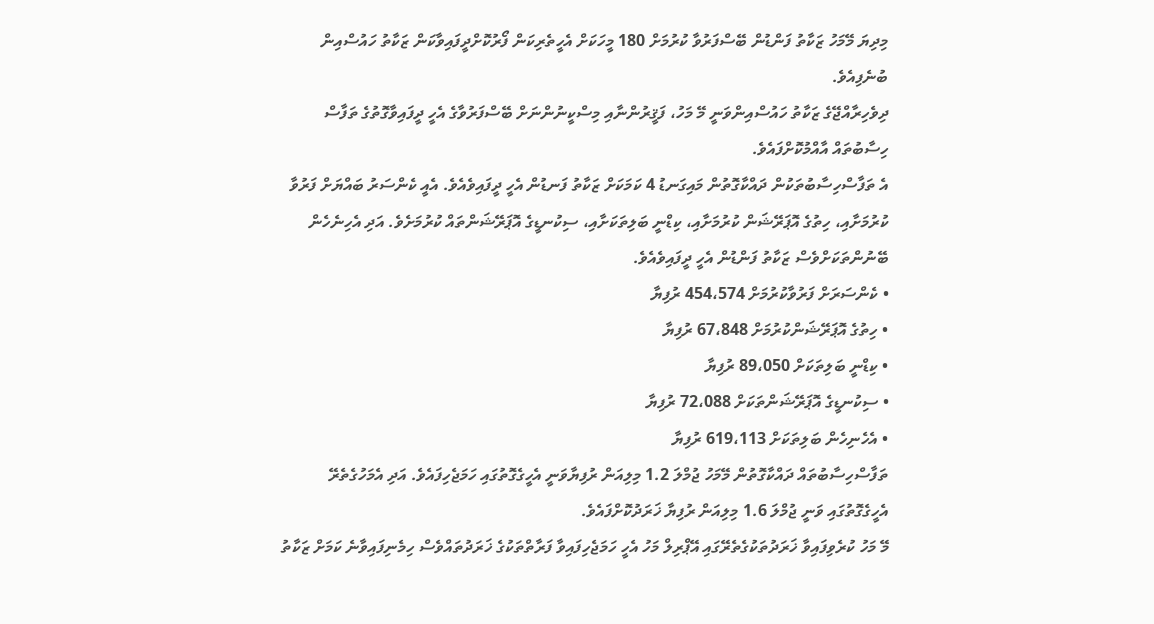މިދިޔަ މޭމަހު ޒަކާތު ފަންޑުން ބޭސްފަރުވާ ކުރުމަށް 180 މީހަކަށް އެހީތެރިކަން ފޯރުކޮށްދީފައިވާކަން ޒަކާތު ހައުސްއިން ބުނެފިއެވެ.
ދިވެހިރާއްޖޭގެ ޒަކާތު ހައުސްއިންވަނީ މޭ މަހު، ފަޤީރުންނާއި މިސްކީނުންނަށް ބޭސްފަރުވާގެ އެހީ ދީފައިވާގޮތުގެ ތަފާސް ހިސާބުތައް އާއްމުކޮށްފައެވެ.
އެ ތަފާސްހިސާބުތަކުން ދައްކާގޮތުން މައިގަނޑު 4 ކަމަކަށް ޒަކާތު ފަނޑުން އެހީ ދީފައިވެއެވެ. އެއީ ކެންސަރު ބައްޔަށް ފަރުވާ ކުރުމަށާއި، ހިތުގެ އޮޕަރޭޝަން ކުރުމަށާއި، ކިޑްނީ ބަލިތަކަށާއި، ސިކުނޑީގެ އޮޕަރޭޝަންތައް ކުރުމަށެވެ. އަދި އެހިނެހެން ބޭނުންތަކަށްވެސް ޒަކާތު ފަންޑުން އެހީ ދީފައިވެއެވެ.
• ކެންސަރަށް ފަރުވާކުރުމަށް 454،574 ރުފިޔާ
• ހިތުގެ އޮޕަރޭޝަންކުރުމަށް 67،848 ރުފިޔާ
• ކިޑްނީ ބަލިތަކަށް 89،050 ރުފިޔާ
• ސިކުނޑީގެ އޮޕަރޭޝަންތަކަށް 72،088 ރުފިޔާ
• އެހެނިހެން ބަލިތަކަށް 619،113 ރުފިޔާ
ތަފާސްހިސާބުތައް ދައްކާގޮތުން މޭމަހު ޖުމްލަ 1.2 މިލިއަން ރުފިޔާވަނީ އެހީގެގޮތުގައި ހަމަޖެހިފައެވެ. އަދި އެމަހުގެތެރޭ އެހީގެގޮތުގައި ވަނީ ޖުމްލަ 1.6 މިލިއަން ރުފިޔާ ޚަރަދުކޮށްފައެވެ.
މޭ މަހު ކުރެވިފައިވާ ޚަރަދުތަކުގެތެރޭގައި އޭޕްރިލް މަހު އެހީ ހަމަޖެހިފައިވާ ފަރާތްތަކުގެ ޚަރަދުތައްވެސް ހިމެނިފައިވާނެ ކަމަށް ޒަކާތު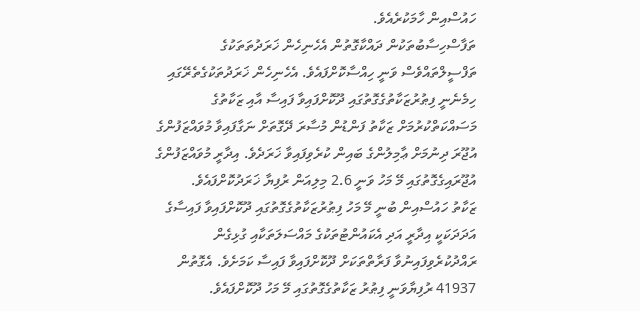ހައުސްއިން ހާމަކުރެއެވެ.
ތަފާސްހިސާބުތަކުން ދައްކާގޮތުން އެހެނިހެން ޚަރަދުތަތަކުގެ ތަފްސީލްތައްވެސް ވަނީ ހިއްސާކޮށްފައެވެ. އެހެނިހެން ޚަރަދުތަކުގެތެރޭގައި ހިމެނެނީ ފިޠުރުޒަކާތުގެގޮތުގައި ދޫކޮށްފައިވާ ފައިސާ އާއި ޒަކާތުގެ މަސައްކަތްކުރުމަށް ޒަކާތު ފަންޑުން މުސާރަ ދޭގޮތަށް ނަގާފައިވާ މުވައްޒަފުންގެ އުޖޫރަ ދިނުމަށް ޢާމިލުންގެ ބައިން ކުރެވިފައިވާ ޚަރަދެވެ. އިދާރީ މުވައްޒަފުންގެ އުޖޫރައިގެގޮތުގައި މޭ މަހު ވަނީ 2.6 މިލިއަން ރުފިޔާ ޚަރަދުކޮށްފައެވެ.
ޒަކާތު ހައުސްއިން ބުނީ މޭ މަހު ފިޠުރުޒަކާތުގެގޮތުގައި ދޫކޮށްފައިވާ ފައިސާގެ އަދަދަކަކީ އިދާރީ އަދި އެކައުންޓުތަކުގެ މައްސަލަތަކާއި ގުޅިގެން ރައްދުކުރެވިފައިނުވާ ފަރާތްތަކަށް ދޫކޮށްފައިވާ ފައިސާ ކަމަށެވެ. އެގޮތުން 41937 ރުފިޔާވަނީ ފިޠުރު ޒަކާތުގެގޮތުގައި މޭ މަހު ދޫކޮށްފައެވެ.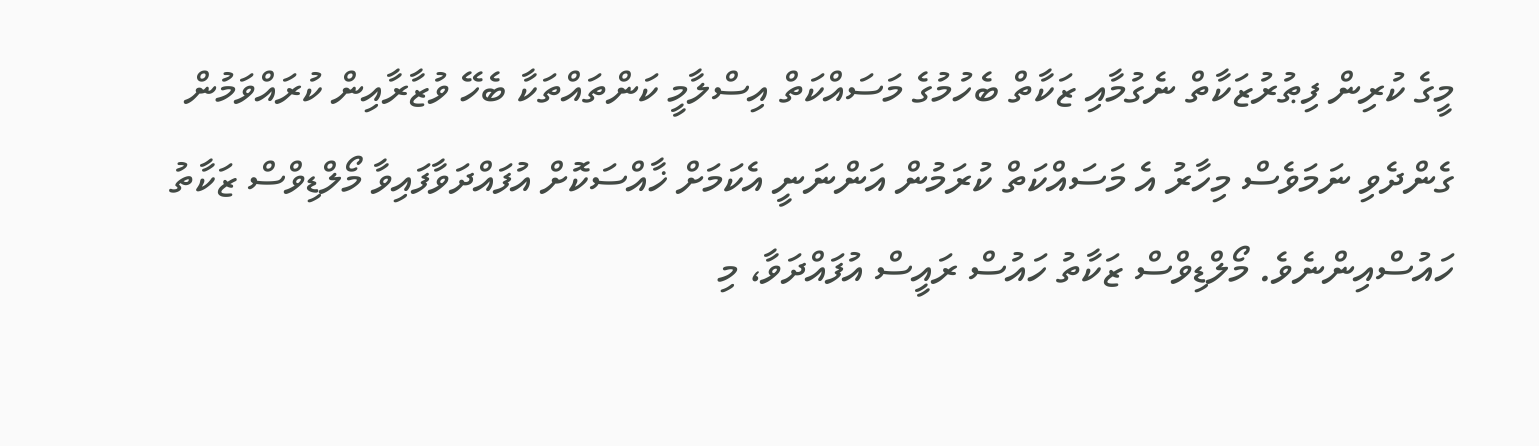މީގެ ކުރިން ފިޠުރުޒަކާތް ނެގުމާއި ޒަކާތް ބެހުމުގެ މަސައްކަތް އިސްލާމީ ކަންތައްތަކާ ބެހޭ ވުޒާރާއިން ކުރައްވަމުން ގެންދެވި ނަމަވެސް މިހާރު އެ މަސައްކަތް ކުރަމުން އަންނަނީ އެކަމަށް ޚާއްސަކޮށް އުފައްދަވާފައިވާ މޯލްޑިވްސް ޒަކާތު ހައުސްއިންނެވެ. މޯލްޑިވްސް ޒަކާތު ހައުސް ރައީސް އުފައްދަވާ، މި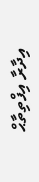އިދާރާ އިފްތިތާޙް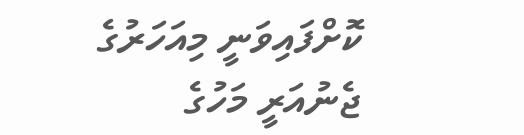ކޮށްފައިވަނީ މިއަހަރުގެ ޖެނުއަރީ މަހުގެ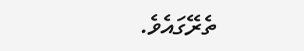ތެރޭގައެވެ.